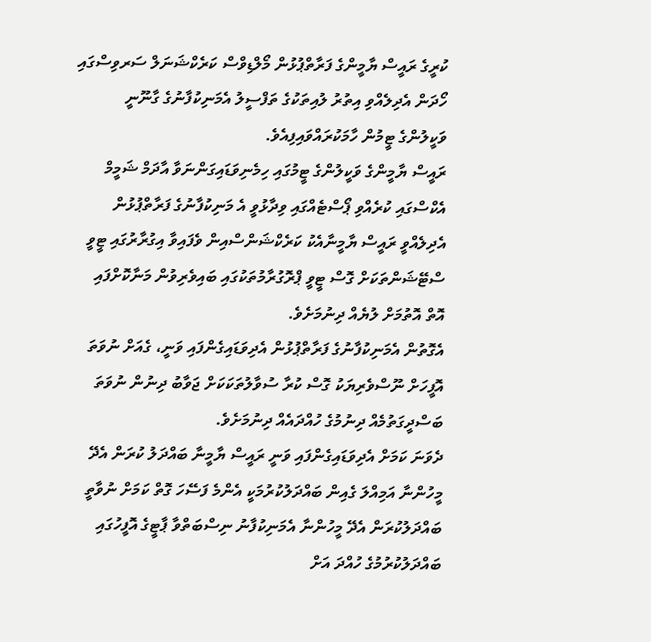ކުރީގެ ރައީސް ޔާމީންގެ ފަރާތްޕުޅުން މޯލްޑިވްސް ކަރެކްޝަނަލް ސަރވިސްގައި ހޯދަން އެދިލެއްވި އިތުރު ލުއިތަކުގެ ތަފްސީލު އެމަނިކުފާނުގެ ގާނޫނީ ވަކީލުންގެ ޓީމުން ހާމަކުރައްވައިފިއެވެ.
ރައީސް ޔާމީންގެ ވަކީލުންގެ ޓީމުގައި ހިމެނިވަޑައިގަންނަވާ އާދަމް ޝަމީމް އެކްސްގައި ކުރެއްވި ޕޯސްޓެއްގައި ވިދާޅުވީ އެ މަނިކުފާނުގެ ފަރާތްޕުޅުން އެދިލެއްވީ ރައީސް ޔާމީނާއެކު ކަރެކްޝަންސްއިން ވެފައިވާ އިގުރާރުގައި ޓީވީ ސްޓޭޝަންތަކަށް ގޮސް ޓީވީ ޕްރޮގުރާމުތަކުގައި ބައިވެރިވުން މަނާކޮށްފައި އޮތް އޮތުމަށް ލުޔެއް ދިނުމަށެވެ.
އެގޮތުން އެމަނިކުފާނުގެ ފަރާތްޕުޅުން އެދިވަޑައިގެންފައި ވަނީ، ގެއަށް ނުވަތަ އޮފީހަށް ނޫސްވެރިޔަކު ގޮސް ކުރާ ސުވާލުތަކަކަށް ޖަވާބު ދިނުން ނުވަތަ ބަސްދީގަތުމެއް ދިނުމުގެ ހުއްދައެއް ދިނުމަށެވެ.
ދެވަނަ ކަމަށް އެދިވަޑައިގެންފައި ވަނީ ރައީސް ޔާމީނާ ބައްދަލު ކުރަން އެދޭ މީހުންނާ އަމިއްލަ ގެއިން ބައްދަލުކުރުމަކީ އެންމެ ފަސޭހަ ގޮތް ކަމަށް ނުވާތީ ބައްދަލުކުރަން އެދޭ މީހުންނާ އެމަނިކުފާނު ނިސްބަތްވާ ޕާޓީގެ އޮފީހުގައި ބައްދަލުކުރުމުގެ ހުއްދަ އަށް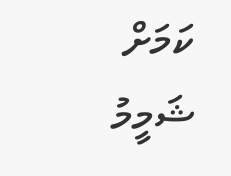ކަމަށް ޝަމީމު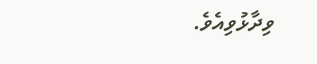ވިދާޅުވިއެވެ.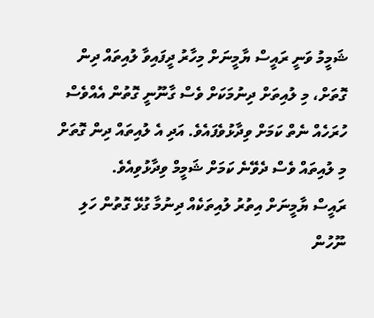ޝަމީމު ވަނީ ރައީސް ޔާމީނަށް މިހާރު ދީފައިވާ ލުއިތައް ދިން ގޮތަށް، މި ލުއިތަށް ދިނުމަކަށް ވެސް ގާނޫނީ ގޮތުން އެއްވެސް ހުރަހެއް ނެތް ކަމަށް ވިދާޅުވެފައެވެ. އަދި އެ ލުއިތައް ދިން ގޮތަށް މި ލުއިތައް ވެސް ދެވޭނެ ކަމަށް ޝަމީމް ވިދާޅުވިއެވެ.
ރައީސް ޔާމީނަށް އިތުރު ލުއިތަކެއް ދިނުމާ ގުޅޭ ގޮތުން ހަލި ނޫހުން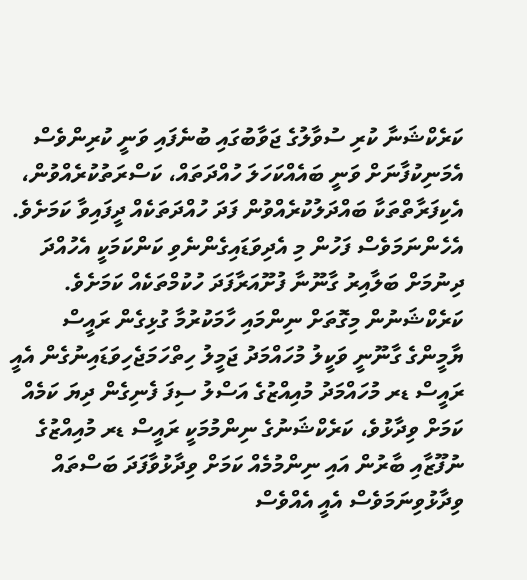ކަރެކްޝަނާ ކުރި ސުވާލުގެ ޖަވާބުގައި ބުނެފައި ވަނީ ކުރިންވެސް އެމަނިކުފާނަށް ވަނީ ބައެއްކަހަލަ ހުއްދަތައް، ކަސްރަތުކުރެއްވުން، އެކިފަރާތްތަކާ ބައްދަލުކުރެއްވުން ފަދަ ހުއްދަތަކެއް ދީފައިވާ ކަމަށެވެ. އެހެންނަމަވެސް ފަހުން މި އެދިވަޑައިގެންނެވި ކަންކަމަކީ އެހުއްދަ ދިނުމަށް ބަލާއިރު ގާނޫނާ ފުށޫއަރާފަދަ ހުކުމްތަކެއް ކަމަށެވެ.
ކަރެކްޝަނުން މިގޮތަށް ނިންމައި ހާމަކުރުމާ ގުޅިގެން ރައީސް ޔާމީންގެ ގާނޫނީ ވަކީލު މުހައްމަދު ޖަމީލު ހިތްހަމަޖެހިވަޑައިނުގެން އެއީ ރައީސް ޑރ މުހައްމަދު މުއިއްޒުގެ އަސްލު ސިފަ ފެނިގެން ދިޔަ ކަމެއް ކަމަށް ވިދާޅުވެ، ކަރެކްޝަނުގެ ނިންމުމަކީ ރައީސް ޑރ މުއިއްޒުގެ ނުފޫޒާއި ބާރުން އައި ނިންމުމެއް ކަމަށް ވިދާޅުވާފަދަ ބަސްތައް ވިދާޅުވިނަމަވެސް އެއީ އެއްވެސް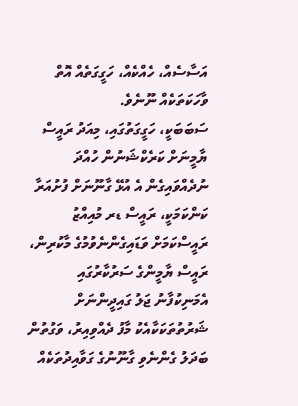އަސާސެއް، ހެއްކެއް، ހަގީގަތެއް އޮތް ވާހަކަތަކެއް ނޫނެވެ.
ސަބަބަކީ، ހަގީގަތުގައި، މިއަދު ރައީސް ޔާމީނަށް ކަރެކްޝަނުން ހުއްދަ ނުދެއްވައިގެން އެ އުޅޭ ގާނޫނަށް ފުށުއަރާ ކަންކަމަކީ، ރައީސް ޑރ މުއިއްޒު ރައީސްކަމަށް ވަޑައިގެންނެވުމުގެ މާކުރިން، ރައީސް ޔާމީންގެ ސަރުކާރުގައި އެމަނިކުފާނު ޖަލު ގައިދީންނަށް ޝަރުތުތަކަކާއެކު މާފު ދެއްވިއިރު، ވަގުތުން ބަދަލު ގެންނެވި ގާނޫނުގެ ގަވާއިދުތަކެއް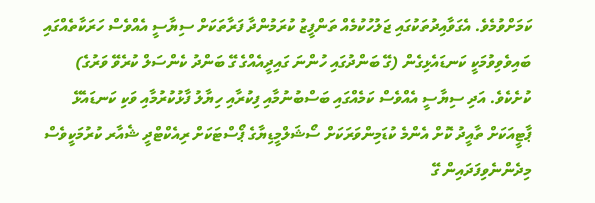ކަމަށްވުމެވެ. އެގަވާއިދުތަކުގައި ޖަލުހުކުމެއް ތަންފީޒު ކުރަމުންދާ ފަރާތަކަށް ސިޔާސީ އެއްވެސް ހަރަކާތެއްގައި ބައިވެވިވުމަކީ ކަނޑައެޅިގެން (ގޭ ބަންދުގައި ހުންނަ ގައިދީއެއްގެ ގޭ ބަންދު ކެންސަލް ކުރެވޭ ވަރުގެ) ކުށެކެވެ. އަދި ސިޔާސީ އެއްވެސް ކަމެއްގައި ބަސްބުނުމާއި ފިކުރާއި ހިޔާލު ފާޅުކުރުމާއި ވަކި ކަނޑައެޅޭ ޕާޓީއަކަށް ތާއީދު ކޮށް އެންމެ ކުޑަމިންވަރަކަށް ސޯޝަލްމީޑިޔާގެ ޕޯސްޓަކަށް ރިއެކްޓްދީ ޝެއާރ ކުރުމަކީވެސް މިދެންނެވިފަދައިން ގޭ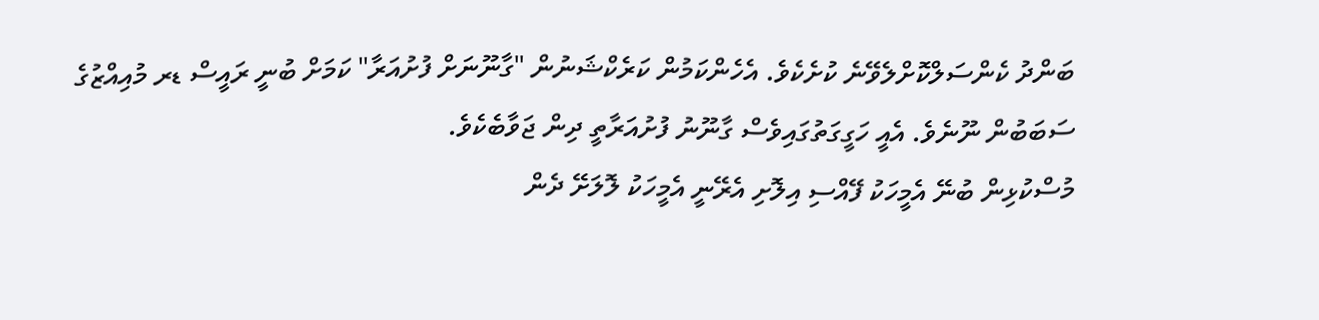ބަންދު ކެންސަލްކޮށްލެވޭނެ ކުށެކެވެ. އެހެންކަމުން ކަރެކްޝަނުން "ގާނޫނަށް ފުށުއަރާ" ކަމަށް ބުނީ ރައީސް ޑރ މުއިއްޒުގެ ސަބަބުން ނޫނެވެ. އެއީ ހަގީގަތުގައިވެސް ގާނޫނު ފުށުއަރާތީ ދިން ޖަވާބެކެވެ.
މުސްކުޅިން ބުނޭ އެމީހަކު ފޭއްސި އިލޮށި އެރޭނީ އެމީހަކު ލޮލަށޭ ދެން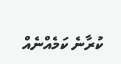ކުރާނެ ކަމެއްނެއް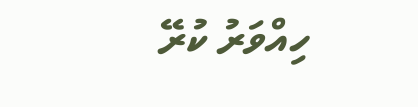ހިއްވަރު ކުރޭ